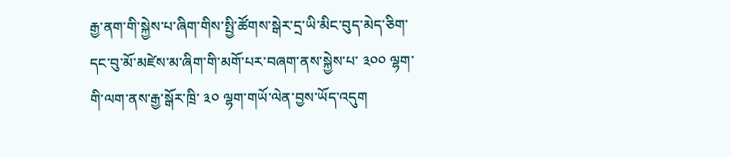རྒྱ་ནག་གི་སྐྱེས་པ་ཞིག་གིས་སྤྱི་ཚོགས་སྒེར་དྲ་ཡི་མིང་བུད་མེད་ཅིག་དང་བུ་མོ་མཛེས་མ་ཞིག་གི་མགོ་པར་བཞག་ནས་སྐྱེས་པ་ ༣༠༠ ལྷག་གི་ལག་ནས་རྒྱ་སྒོར་ཁྲི་ ༣༠ ལྷག་གཡོ་ལེན་བྱས་ཡོད་འདུག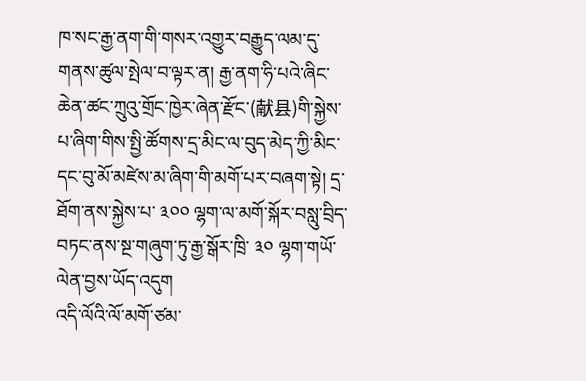ཁ་སང་རྒྱ་ནག་གི་གསར་འགྱུར་བརྒྱུད་ལམ་དུ་གནས་ཚུལ་སྤེལ་བ་ལྟར་ན། རྒྱ་ནག་ཧི་པའེ་ཞིང་ཆེན་ཚང་ཀྲུའུ་གྲོང་ཁྱེར་ཞེན་རྫོང་(献县)གི་སྐྱེས་པ་ཞིག་གིས་སྤྱི་ཚོགས་དྲ་མིང་ལ་བུད་མེད་ཀྱི་མིང་དང་བུ་མོ་མཛེས་མ་ཞིག་གི་མགོ་པར་བཞག་སྟེ། དྲ་ཐོག་ནས་སྐྱེས་པ་ ༣༠༠ ལྷག་ལ་མགོ་སྐོར་བསླུ་བྲིད་བཏང་ནས་སྔ་གཞུག་ཏུ་རྒྱ་སྒོར་ཁྲི་ ༣༠ ལྷག་གཡོ་ལེན་བྱས་ཡོད་འདུག
འདི་ལོའི་ལོ་མགོ་ཙམ་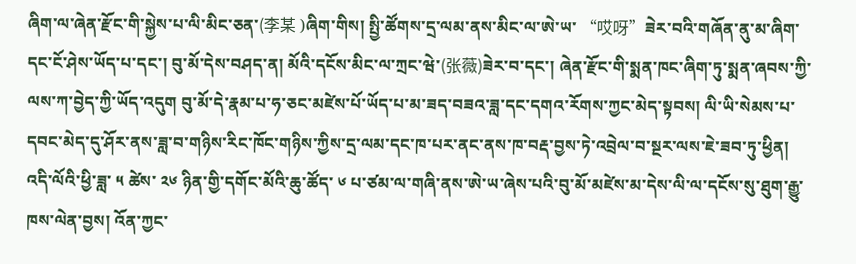ཞིག་ལ་ཞེན་རྫོང་གི་སྐྱེས་པ་ལི་མིང་ཅན་(李某 )ཞིག་གིས། སྤྱི་ཚོགས་དྲ་ལམ་ནས་མིང་ལ་ཨེ་ཡ་ “哎呀”ཟེར་བའི་གཞོན་ནུ་མ་ཞིག་དང་ངོ་ཤེས་ཡོད་པ་དང་། བུ་མོ་དེས་བཤད་ན། མོའི་དངོས་མིང་ལ་ཀྲང་ཝེ་(张薇)ཟེར་བ་དང་། ཞེན་རྫོང་གི་སྨན་ཁང་ཞིག་ཏུ་སྨན་ཞབས་ཀྱི་ལས་ཀ་བྱེད་ཀྱི་ཡོད་འདུག བུ་མོ་དེ་རྣམ་པ་ཧ་ཅང་མཛེས་པོ་ཡོད་པ་མ་ཟད་བཟའ་ཟླ་དང་དགའ་རོགས་ཀྱང་མེད་སྟབས། ལི་ཡི་སེམས་པ་དབང་མེད་དུ་ཤོར་ནས་ཟླ་བ་གཉིས་རིང་ཁོང་གཉིས་ཀྱིས་དྲ་ལམ་དང་ཁ་པར་ནང་ནས་ཁ་བརྡ་བྱས་ཏེ་འབྲེལ་བ་སྔར་ལས་ཇེ་ཟབ་ཏུ་ཕྱིན།
འདི་ལོའི་ཕྱི་ཟླ་ ༥ ཚེས་ ༢༦ ཉིན་གྱི་དགོང་མོའི་ཆུ་ཚོད་ ༦ པ་ཙམ་ལ་གཞི་ནས་ཨེ་ཡ་ཞེས་པའི་བུ་མོ་མཛེས་མ་དེས་ལི་ལ་དངོས་སུ་ཐུག་རྒྱུ་ཁས་ལེན་བྱས། འོན་ཀྱང་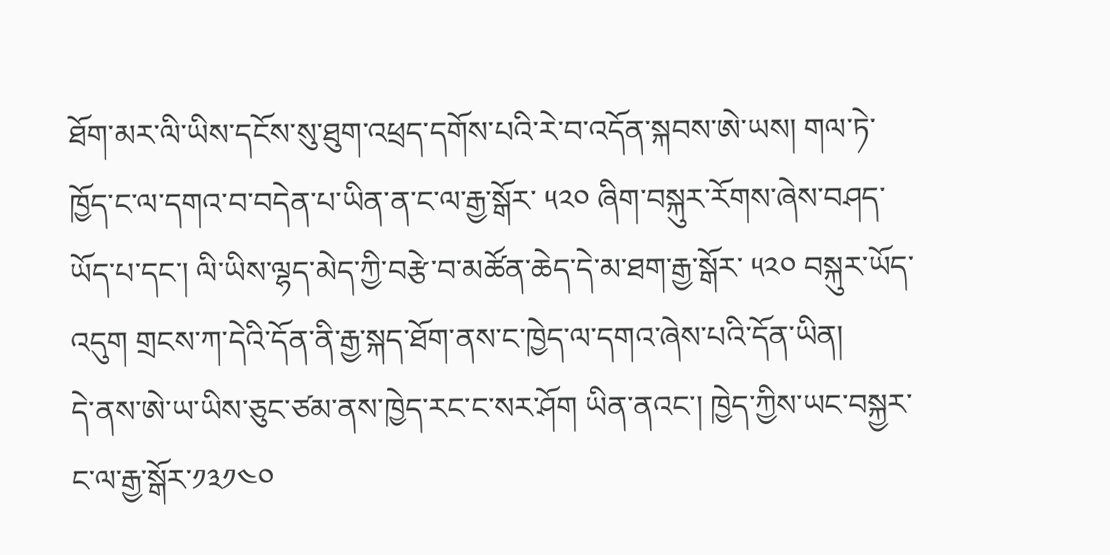ཐོག་མར་ལི་ཡིས་དངོས་སུ་ཐུག་འཕྲད་དགོས་པའི་རེ་བ་འདོན་སྐབས་ཨེ་ཡས། གལ་ཏེ་ཁྱོད་ང་ལ་དགའ་བ་བདེན་པ་ཡིན་ན་ང་ལ་རྒྱ་སྒོར་ ༥༢༠ ཞིག་བསྐུར་རོགས་ཞེས་བཤད་ཡོད་པ་དང་། ལི་ཡིས་ལྷད་མེད་ཀྱི་བརྩེ་བ་མཚོན་ཆེད་དེ་མ་ཐག་རྒྱ་སྒོར་ ༥༢༠ བསྐུར་ཡོད་འདུག གྲངས་ཀ་དེའི་དོན་ནི་རྒྱ་སྐད་ཐོག་ནས་ང་ཁྱེད་ལ་དགའ་ཞེས་པའི་དོན་ཡིན།
དེ་ནས་ཨེ་ཡ་ཡིས་ཅུང་ཙམ་ནས་ཁྱེད་རང་ང་སར་ཤོག ཡིན་ནའང་། ཁྱེད་ཀྱིས་ཡང་བསྐྱར་ང་ལ་རྒྱ་སྒོར་༡༣༡༤༠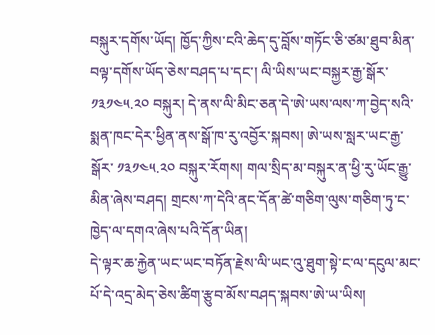བསྐུར་དགོས་ཡོད། ཁྱོད་ཀྱིས་ངའི་ཆེད་དུ་བློས་གཏོང་ཅི་ཙམ་ཐུབ་མིན་བལྟ་དགོས་ཡོད་ཅེས་བཤད་པ་དང་། ལི་ཡིས་ཡང་བསྐྱར་རྒྱ་སྒོར་ ༡༣༡༤༥.༢༠ བསྐུར། དེ་ནས་ལི་མིང་ཅན་དེ་ཨེ་ཡས་ལས་ཀ་བྱེད་སའི་སྨན་ཁང་དེར་ཕྱིན་ནས་སྒོ་ཁ་རུ་འབྱོར་སྐབས། ཨེ་ཡས་སླར་ཡང་རྒྱ་སྒོར་ ༡༣༡༤༥.༢༠ བསྐུར་རོགས། གལ་སྲིད་མ་བསྐུར་ན་ཕྱི་རུ་ཡོང་རྒྱུ་མིན་ཞེས་བཤད། གྲངས་ཀ་དེའི་ནང་དོན་ཚེ་གཅིག་ལུས་གཅིག་ཏུ་ང་ཁྱེད་ལ་དགའ་ཞེས་པའི་དོན་ཡིན།
དེ་ལྟར་ཆ་རྐྱེན་ཡང་ཡང་བཏོན་རྗེས་ལི་ཡང་འུ་ཐུག་སྟེ་ང་ལ་དངུལ་མང་པོ་དེ་འདྲ་མེད་ཅེས་ཚིག་རྩུབ་མོས་བཤད་སྐབས་ཨེ་ཡ་ཡིས།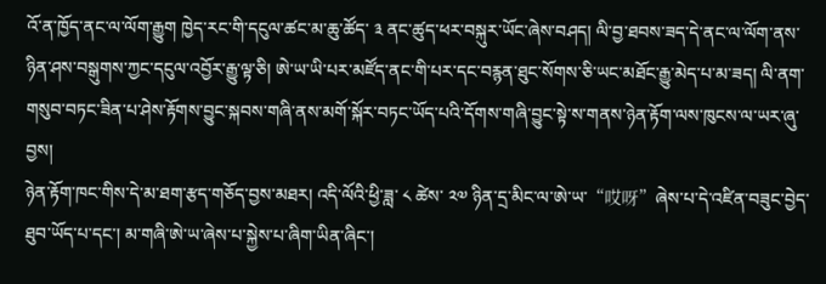འོ་ན་ཁྱོད་ནང་ལ་ལོག་རྒྱུག ཁྱེད་རང་གི་དངུལ་ཚང་མ་ཆུ་ཚོད་ ༣ ནང་ཚུད་ཕར་བསྐུར་ཡོང་ཞེས་བཤད། ལི་བྱ་ཐབས་ཟད་དེ་ནང་ལ་ལོག་ནས་ཉིན་ཤས་བསྒུགས་ཀྱང་དངུལ་འབྱོར་རྒྱུ་ལྟ་ཅི། ཨེ་ཡ་ཡི་པར་མཛོད་ནང་གི་པར་དང་བརྙན་ཐུང་སོགས་ཅི་ཡང་མཐོང་རྒྱུ་མེད་པ་མ་ཟད། ལི་ནག་གསུབ་བཏང་ཟིན་པ་ཤེས་རྟོགས་བྱུང་སྐབས་གཞི་ནས་མགོ་སྐོར་བཏང་ཡོད་པའི་དོགས་གཞི་བྱུང་སྟེ་ས་གནས་ཉེན་རྟོག་ལས་ཁུངས་ལ་ཡར་ཞུ་བྱས།
ཉེན་རྟོག་ཁང་གིས་དེ་མ་ཐག་རྩད་གཅོད་བྱས་མཐར། འདི་ལོའི་ཕྱི་ཟླ་ ༨ ཚེས་ ༢༧ ཉིན་དྲ་མིང་ལ་ཨེ་ཡ་“哎呀”ཞེས་པ་དེ་འཛིན་བཟུང་བྱེད་ཐུབ་ཡོད་པ་དང་། མ་གཞི་ཨེ་ཡ་ཞེས་པ་སྐྱེས་པ་ཞིག་ཡིན་ཞིང་།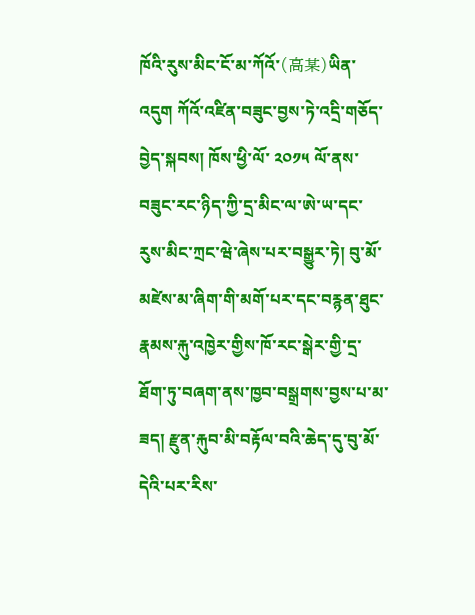ཁོའི་རུས་མིང་ངོ་མ་ཀོའོ་(高某)ཡིན་འདུག ཀོའོ་འཛིན་བཟུང་བྱས་ཏེ་འདྲི་གཅོད་བྱེད་སྐབས། ཁོས་ཕྱི་ལོ་ ༢༠༡༥ ལོ་ནས་བཟུང་རང་ཉིད་ཀྱི་དྲ་མིང་ལ་ཨེ་ཡ་དང་རུས་མིང་ཀྲང་ཝེ་ཞེས་པར་བསྒྱུར་ཏེ། བུ་མོ་མཛེས་མ་ཞིག་གི་མགོ་པར་དང་བརྙན་ཐུང་རྣམས་རྐུ་འཁྱེར་གྱིས་ཁོ་རང་སྒེར་གྱི་དྲ་ཐོག་ཏུ་བཞག་ནས་ཁྱབ་བསྒྲགས་བྱས་པ་མ་ཟད། རྫུན་རྐུབ་མི་བརྟོལ་བའི་ཆེད་དུ་བུ་མོ་དེའི་པར་རིས་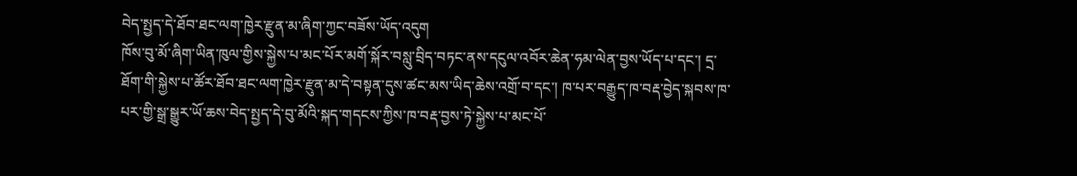བེད་སྤྱད་དེ་ཐོབ་ཐང་ལག་ཁྱེར་རྫུན་མ་ཞིག་ཀྱང་བཟོས་ཡོད་འདུག
ཁོས་བུ་མོ་ཞིག་ཡིན་ཁུལ་གྱིས་སྐྱེས་པ་མང་པོར་མགོ་སྐོར་བསླུ་བྲིད་བཏང་ནས་དངུལ་འབོར་ཆེན་ཧམ་ལེན་བྱས་ཡོད་པ་དང་། དྲ་ཐོག་གི་སྐྱེས་པ་ཚོར་ཐོབ་ཐང་ལག་ཁྱེར་རྫུན་མ་དེ་བསྟན་དུས་ཚང་མས་ཡིད་ཆེས་འགྲོ་བ་དང་། ཁ་པར་བརྒྱུད་ཁ་བརྡ་བྱེད་སྐབས་ཁ་པར་གྱི་སྒྲ་སྒྱུར་ཡོ་ཆས་བེད་སྤྱད་དེ་བུ་མོའི་སྐད་གདངས་ཀྱིས་ཁ་བརྡ་བྱས་ཏེ་སྐྱེས་པ་མང་པོ་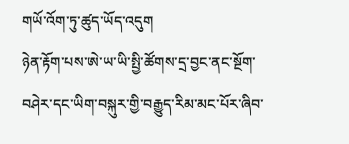གཡོ་འོག་ཏུ་ཚུད་ཡོད་འདུག
ཉེན་རྟོག་པས་ཨེ་ཡ་ཡི་སྤྱི་ཚོགས་དྲ་བྱང་ནང་སྔོག་བཤེར་དང་ཡིག་བསྐུར་གྱི་བརྒྱུད་རིམ་མང་པོར་ཞིབ་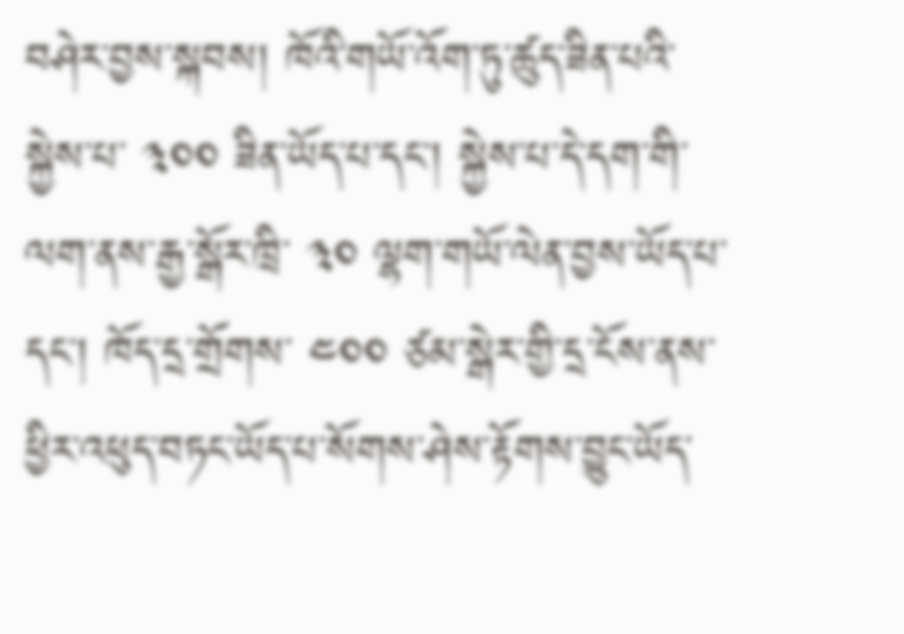བཤེར་བྱས་སྐབས། ཁོའི་གཡོ་འོག་ཏུ་ཚུད་ཟིན་པའི་སྐྱེས་པ་ ༣༠༠ ཟིན་ཡོད་པ་དང་། སྐྱེས་པ་དེ་དག་གི་ལག་ནས་རྒྱ་སྒོར་ཁྲི་ ༣༠ ལྷག་གཡོ་ལེན་བྱས་ཡོད་པ་དང་། ཁོད་དྲ་གྲོགས་ ༤༠༠ ཙམ་སྒེར་གྱི་དྲ་ངོས་ནས་ཕྱིར་འཕུད་བཏང་ཡོད་པ་སོགས་ཤེས་རྟོགས་བྱུང་ཡོད་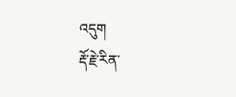འདུག
རྡོ་རྗེ་རིན་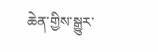ཆེན་གྱིས་སྒྱུར་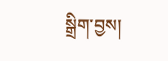སྒྲིག་བྱས།